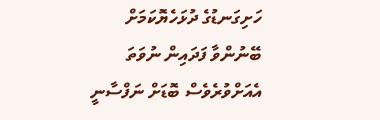ހަށިގަނޑުގެ ދުޅަހެޔޮކަމަށް ބޭނުންވާ ފަދައިން ނުވަތަ އެއަށްވުރެވެސް ބޮޑަށް ނަފްސާނީ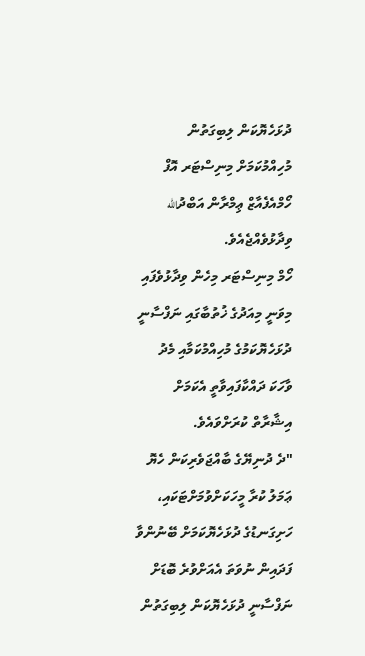ދުޅަހެޔޮކަން ލިބިގަތުން މުހިއްމުކަމަށް މިނިސްޓަރ އޮފް ހޯމްއެފެއާޒް ޢިމްރާން އަބްދުالله ވިދާޅުވެއްޖެއެވެ.
ހޯމް މިނިސްޓަރ މިހެން ވިދާޅުވެފައި މިވަނީ މިއަދުގެ ޚުތުބާގައި ނަފްސާނީ ދުޅަހެޔޮކަމުގެ މުހިއްމުކަމާއި މެދު ވާހަކަ ދައްކާފައިވާތީ އެކަމަށް އިޝާރާތް ކުރަށްވައެވެ.
"ދެ ދުނިޔޭގެ ބާއްޖަވެރިކަން ހެޔޮ ޢަމަލު ކުރާ މީހަކަށްވުމަށްޓަކައި، ހަށިގަނޑުގެ ދުޅަހެޔޮކަމަށް ބޭނުންވާ ފަދައިން ނުވަތަ އެއަށްވުރެ ބޮޑަށް ނަފްސާނީ ދުޅަހެޔޮކަން ލިބިގަތުން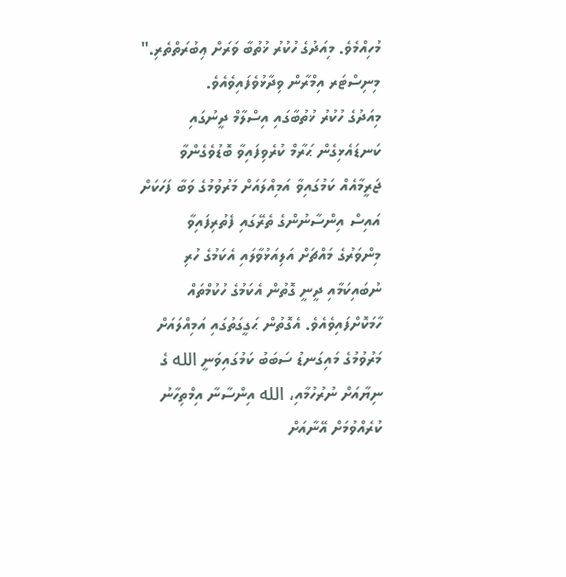މުހިއްމެވެ. މިއަދުގެ ހުކުރު ޚުތުބާ ވަރަށް ޢިބުރަތްތެރި." މިނިސްޓަރ އިމްރާން ވިދާޅުވެފައިވެއެވެ.
މިއަދުގެ ހުކުރު ޚުތުބާގައި އިސްލާމް ދީނުގައި ކަނޑައެޅިގެން ޙަރާމް ކުރެވިފައިވާ ބޮޑުވެގެންވާ ޖަރީމާއެއް ކަމުގައިވާ އަމިއްލައަށް މަރުވުމުގެ ވަބާ ފަހަކަށް އައިސް އިންސާނުންގެ ތެރޭގައި ފެތުރިފައިވާ މިންވަރުގެ މައްޗަށް އަލިއަޅުވާލައި އެކަމުގެ ހުރި ނުބައިކަމާއި ދީނީ ގޮތުން އެކަމުގެ ހުކުމްތައް ހާމަކޮށްފައިވެއެވެ. އެގޮތުން ޙަގީގަތުގައި އަމިއްލައަށް މަރުވުމުގެ މައިގަނޑު ސަބަބު ކަމުގައިވަނީ الله ގެ ނިޔާއަށް ނުރުހުމާއި، الله އިންސާނާ އިމްތިހާނު ކުރެއްވުމަށް އޭނާއަށް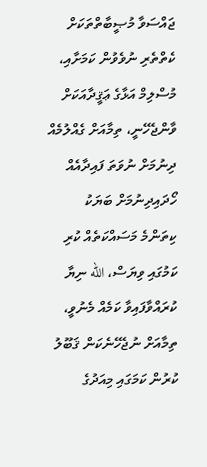ޖައްސަވާ މުޞީބާތްތަކަށް ކެތްތެރި ނުވެވުން ކަމަށާއި، މުސްލިމް އަޅާގެ ޢަޤީދާއަކަށް ވާންޖެހޭނީ، ތިމާއަށް ގެއްލުމެއް ދިނުމަށް ނުވަތަ ފައިދާއެއް ހޯދައިދިނުމަށް ބަޔަކު ކިތަންމެ މަސައްކަތެއް ކުރި ކަމުގައި ވިޔަސް، الله ނިޔާ ކުރައްވާފައިވާ ކަމެއް މެނުވީ، ތިމާއަށް ނުޖެހޭނެކަން ޤަބޫލު ކުރުން ކަމަގައި މިއަދުގެ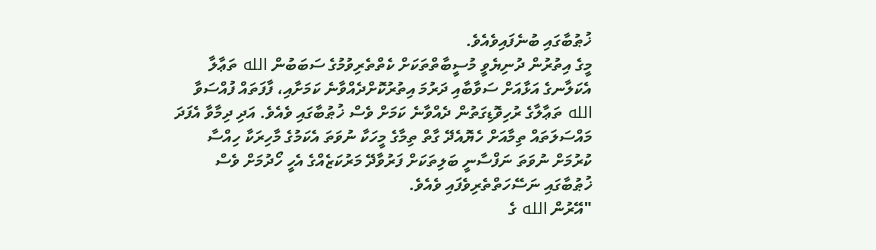ޚުޠުބާގައި ބުނެފައިވެއެވެ.
މީގެ އިތުރުން ދުނިޔެވީ މުސީބާތްތަކަށް ކެތްތެރިވުމުގެ ސަބަބުން الله ތަޢާލާ އެކަލާނގެ އަޅާއަށް ސަވާބާއި ދަރުމަ އިތުރުކޮށްދެއްވާނެ ކަމަށާއި، ފާފަތައް ފުއްސަވާ الله ތަޢާލާގެ ރުހިވޮޑިގަތުން ދެއްވާނެ ކަމަށް ވެސް ޚުޠުބާގައި ވެއެވެ. އަދި ދިމާވާ އެފަދަ މައްސަލަތައް ތިމާއަށް ހެޔޮއެދޭ ގާތް ތިމާގެ މީހަކާ ނުވަތަ އެކަމުގެ މާހިރަކާ ހިއްސާ ކުރުމަށް ނުވަތަ ނަފްސާނީ ބަލިތަކަށް ފަރުވާދޭ މަރުކަޒެއްގެ އެހީ ހޯދުމަށް ވެސް ޚުޠުބާގައި ނަސޭހަތްތެރިވެފައި ވެއެވެ.
"އޭރުން الله ގެ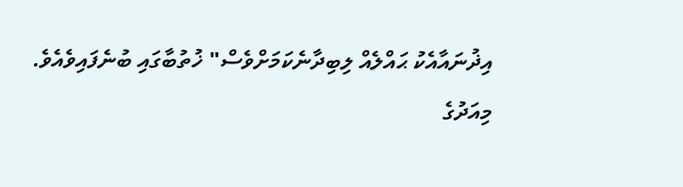އިޛުނައާއެކު ޙައްލެއް ލިބިދާނެކަމަށްވެސް" ޚުތުބާގައި ބުނެފައިވެއެވެ.
މިއަދުގެ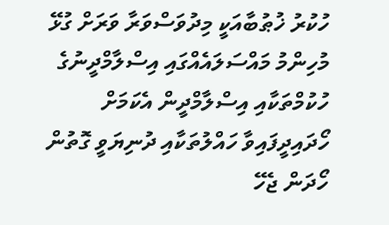ހުކުރު ޚުޠުބާއަކީ މިދުވަސްވަރާ ވަރަށް ގުޅޭ މުހިންމު މައްސަލައެއްގައި އިސްލާމްދީނުގެ ހުކުމްތަކާއި އިސްލާމްދީން އެކަމަށް ހޯދައިދީފައިވާ ހައްލުތަކާއި ދުނިޔަވީ ގޮތުން ހޯދަން ޖެހޭ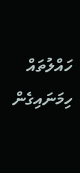ހައްލުތައް ހިމަނައިގެން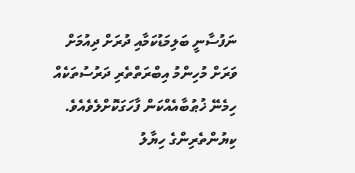ނަފުސާނީ ބަލިމަޑުކަމާއި ދުރަށް ދިއުމަށް ވަރަށް މުހިންމު އިބްރަތްތެރި ދަރުސުތަކެއް ހިމެނޭ ޚުޠުބާއެއްކަން ފާހަގަކޮށްލެވެއެވެ.
ކިޔުންތެރިންގެ ހިޔާލު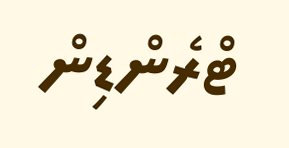ޓްރެންޑިން